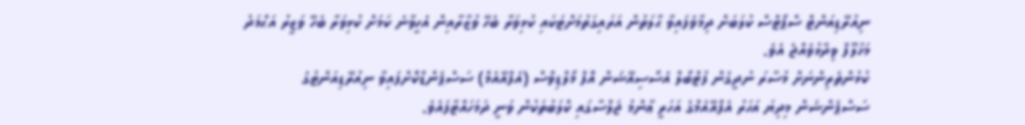ނިއުރޭޑިއަންޓް ސްޕޯޓްސް ކުލަބަށް ދިމާވެފައިވާ ޙާލަތުން އަރައިގަތުމަށްޓަކައި ކުޅިވަރާ ބެހޭ ވުޒާރާއިން އެހީވާނެ ކަމަށް ކުޅިވަރާ ބެހޭ ވަޒީރު އަޙްމަދު މަޚުލޫފް ވިދާޅުވެއްޖެ އެވެ.
ކުޅުންތެރިންނަށް މުސާރަ ނުދީގެން ފުޓްބޯލް އެސޯސިއޭޝަން އޮފް މޯލްޑިވްސް (އެފްއޭއެމް) ސަސްޕެންޑްކޮށްފައިވާ ނިއުރޭޑިއަންޓުގެ ސަސްޕެންޝަން މިދިޔަ އަހަރު އެފްއޭއެމްގެ އަހަރީ ޢާންމު ޖަލްސާގައި ކްލަބުތަކުން ވަނީ ދަމަހައްޓާފައެވެ.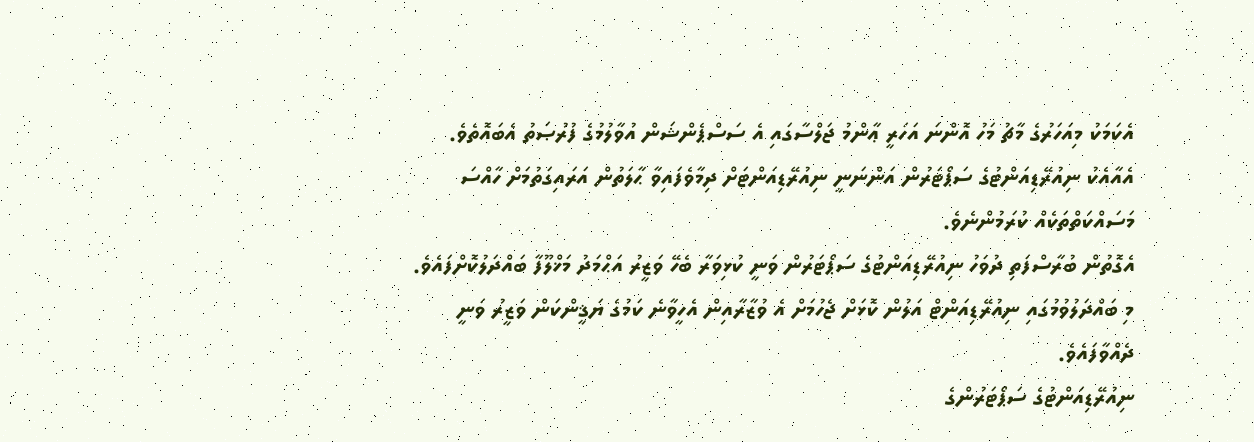އެކަމަކު މިއަހަރުގެ މާޗު މަހު އޮންނަ އަހަރީ ޢާންމު ޖަލްސާގައި އެ ސަސްޕެންޝަން އުވާލުމުގެ ފުރުޞަތު އެބައޮތެވެ. އެއާއެކު ނިއުރޭޑިއަންޓުގެ ސަޕޯޓަރުން އަންނަނީ ނިއުރޭޑިއަންޓަށް ދިމާވެފައިވާ ޙާލަތުން އަރައިގަތުމަށް ހާއްސަ މަސައްކަތްތަކެއް ކުރަމުންނެވެ.
އެގޮތުން ބުރާސްފަތި ދުވަހު ނިއުރޭޑިއަންޓުގެ ސަޕޯޓަރުން ވަނީ ކުޅިވަރާ ބެހޭ ވަޒީރު އަޙްމަދު މަޚްލޫފާ ބައްދަލުކޮށްފައެވެ. މި ބައްދަލުވުމުގައި ނިއުރޭޑިއަންޓް އަލުން ކޮޅަށް ޖެހުމަށް އެ ވުޒާރާއިން އެހީވާނެ ކަމުގެ ޔަޤީންކަން ވަޒީރު ވަނީ ދެއްވާފައެވެ.
ނިއުރޭޑިއަންޓުގެ ސަޕޯޓަރުންގެ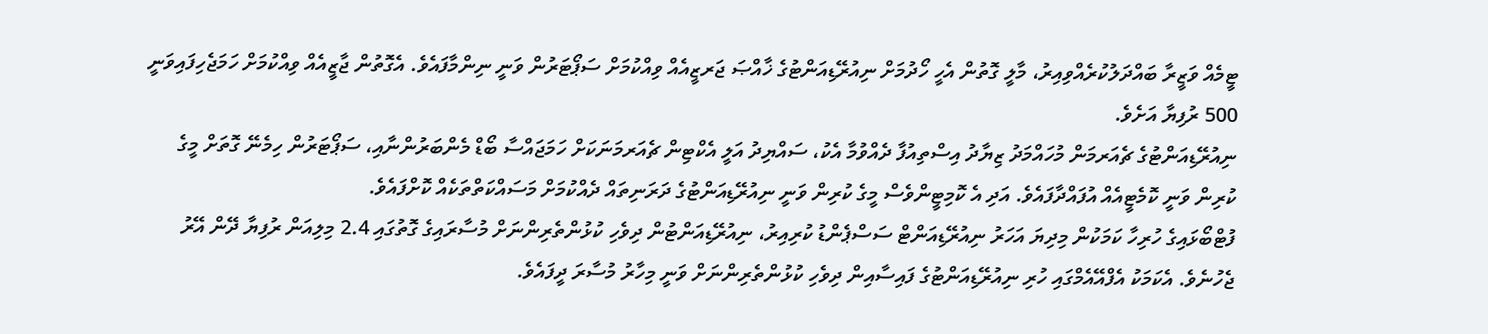ޓީމެއް ވަޒީރާ ބައްދަލުކުރެއްވިއިރު، މާލީ ގޮތުން އެހީ ހޯދުމަށް ނިއުރޭޑިއަންޓުގެ ޚާއްޞަ ޖަރޒީއެއް ވިއްކުމަށް ސަޕޯޓަރުން ވަނީ ނިންމާފައެވެ. އެގޮތުން ޖާޒީއެއް ވިއްކުމަށް ހަމަޖެހިފައިވަނީ 500 ރުފިޔާ އަށެވެ.
ނިއުރޭޑިއަންޓުގެ ޗެއަރމަން މުހައްމަދު ޒިޔާދު އިސްތިއުފާ ދެއްވުމާ އެކު، ސައްޔިދު އަލީ އެކްޓިން ޗެއަރމަނަކަށް ހަމަޖައްސާ ބޯޑް މެންބަރުންނާއި، ސަޕޯޓަރުން ހިމެނޭ ގޮތަށް މީގެ ކުރިން ވަނީ ކޮމެޓީއެއް އުފައްދާފައެވެ. އަދި އެ ކޮމިޓީންވެސް މީގެ ކުރިން ވަނީ ނިއުރޭޑިއަންޓުގެ ދަރަނިތައް ދެއްކުމަށް މަސައްކަތްތަކެއް ކޮށްފައެވެ.
ފުޓްބޯޅައިގެ ހުރިހާ ކަމަކުން މިދިޔަ އަހަރު ނިއުރޭޑިއަންޓް ސަސްޕެންޑު ކުރިއިރު، ނިއުރޭޑިއަންޓުން ދިވެހި ކުޅުންތެރިންނަށް މުސާރައިގެ ގޮތުގައި 2.4 މިލިއަން ރުފިޔާ ދޭން އޭރު ޖެހުނެވެ. އެކަމަކު އެފްއޭއެމްގައި ހުރި ނިއުރޭޑިއަންޓުގެ ފައިސާއިން ދިވެހި ކުޅުންތެރިންނަށް ވަނީ މިހާރު މުސާރަ ދީފައެވެ.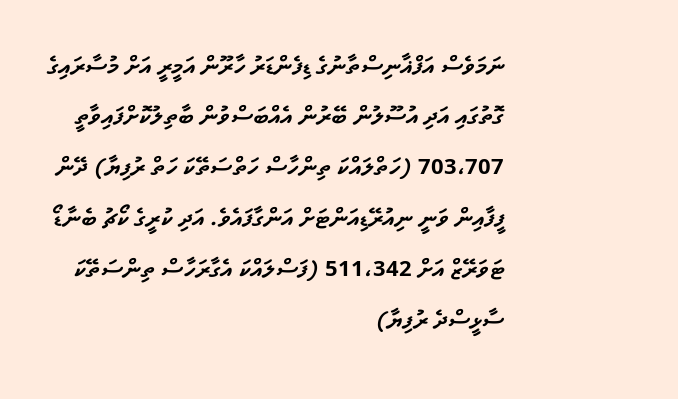ނަމަވެސް އަފްޣާނިސްތާނުގެ ޑިފެންޑަރު ހާރޫން އަމީރީ އަށް މުސާރައިގެ ގޮތުގައި އަދި އުސޫލުން ބޭރުން އެއްބަސްވުން ބާތިލުކޮށްފައިވާތީ 703،707 (ހަތްލައްކަ ތިންހާސް ހަތްސަތޭކަ ހަތް ރުފިޔާ) ދޭން ފީފާއިން ވަނީ ނިއުރޭޑިއަންޓަށް އަންގާފައެވެ. އަދި ކުރީގެ ކޯޗު ބެނާޑޯ ޓަވަރޭޒް އަށް 511،342 (ފަސްލައްކަ އެގާރަހާސް ތިންސަތޭކަ ސާޅީސްދެ ރުފިޔާ)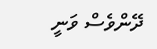ދޭންވެސް ވަނީ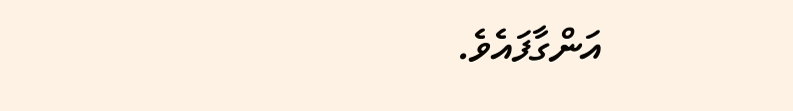އަންގާފައެވެ.